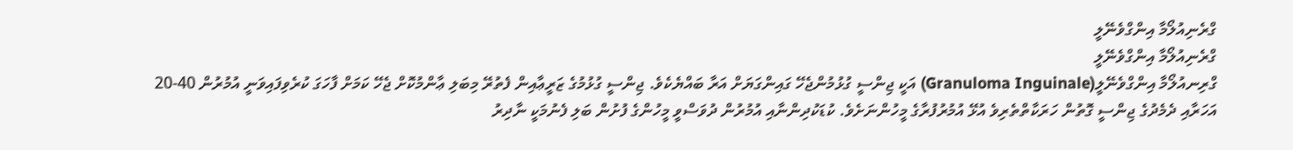ގްރެނިއުލޯމާ އިންގްވެނޭލީ
ގްރެނިއުލޯމާ އިންގްވެނޭލީ
ގްރިނއުލޯމާ އިންގްވެނޭލީ(Granuloma Inguinale) އަކީ ޖިންސީ ގުޅުމުންޖެހޭ ގައިންގަޔަށް އަރާ ބައްޔެކެވެ. ޖިންސީ ގުޅުމުގެ ޒަރީޢާއިން ފެތުރޭ މިބަލި ޢާންމުކޮށް ޖެހޭ ކަމަށް ފާހަގަ ކުރެވިފައިވަނީ އުމުރުން 40-20 އަހަރާއި ދެމެދުގެ ޖިންސީ ގޮތުން ހަރަކާތްތެރިވެ އުޅޭ އުމުރުފުރާގެ މީހުންނަށެވެ. ކުޑަކުދިންނާއި އުމުރުން ދުވަސްވީ މީހުންގެ ފުށުން ބަލި ފެނުމަކީ ނާދިރު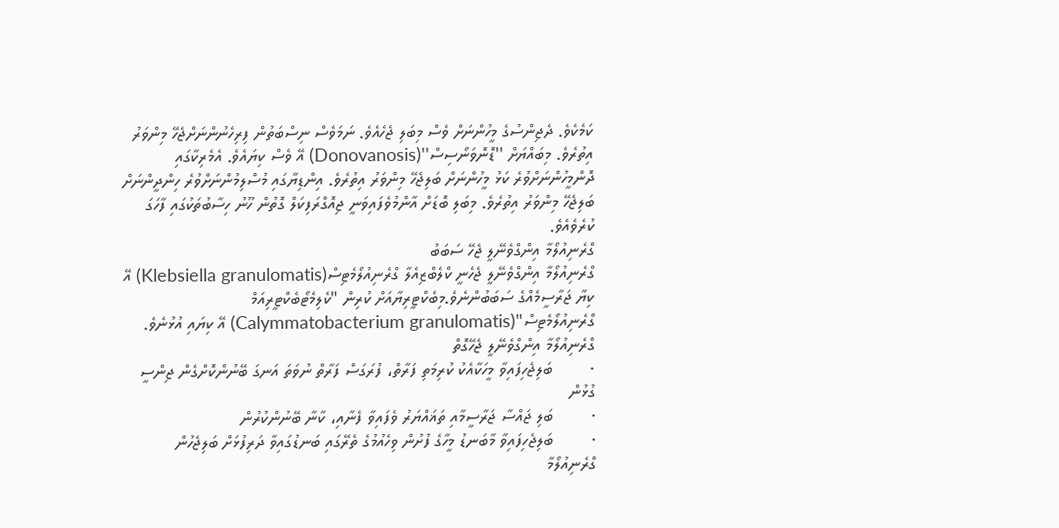ކަމެކެވެ. ދެޖިންސުގެ މީހުންނަށް ވެސް މިބަލި ޖެހެއެވެ. ނަމަވެސް ނިސްބަތުން ފިރިހެނުންނަށްޖެހޭ މިންވަރު އިތުރެވެ. މިބައްޔަށް ''ޑޮނޮވަނޯސިސް''(Donovanosis) އޭ ވެސް ކިޔައެވެ. އެމެރިކާގައި ދޮންމީހުންނަށްވުރެ ކަޅު މީހުންނަށް ބަލިޖެހޭ މިންވަރު އިތުރެވެ. އިންޑިޔާގައި މުސްލިމުންނަށްވުރެ ހިންދީންނަށް ބަލިޖެހޭ މިންވަރު އިތުރެވެ. މިބަލި ބޮޑަށް އާންމުވެފައިވަނީ ޖިއޮގްރަފިކަލް ގޮތުން ހޫނު ހިސާބުތަކުގައި ފާހަގަ ކުރެވެއެވެ.
ގްރެނިއުލޯމާ އިންގްވެނޭލީ ޖެހޭ ސަބަބު
ގްރެނިއުލޯމާ އިންގްވެނޭލީ ޖެހެނީ ކްލެބްޒިއެލާ ގްރެނިއުލޯމެޓިސް(Klebsiella granulomatis) އޭ ކިޔާ ޖަރާސީމެއްގެ ސަބަބުންނެވެ.މިބެކްޓީރިޔާއަށް ކުރިން "ކެލިމެޓޯބެކްޓީރިއަމް ގްރެނިއުލޯމެޓިސް"(Calymmatobacterium granulomatis) އޭ ކިޔައި އުޅުނެވެ.
ގްރެނިއުލޯމާ އިންގްވެނޭލީ ޖެހޭގޮތް
·        ބަލިޖެހިފައިވާ މީހަކާއެކު ކުރިމަތި ފަރާތް، ފުރަގަސް ފަރާތް ނުވަތަ އަނގަ ބޭނުންކޮށްގެން ޖިންސީ ގުޅުން
·        ބަލި ޖައްސާ ޖަރާސީމާއި ތަޣައްޔަރު ވެފައިވާ ފެނާއި، ކާނާ ބޭނުންކުރުން
·        ބަލިޖެހިފައިވާ މާބަނޑު މީހާގެ ފުށުން ވިހެއުމުގެ ތެރޭގައި ބަނޑުގައިވާ ދަރިފުޅަށް ބަލިޖެހުން
ގްރެނިއުލޯމާ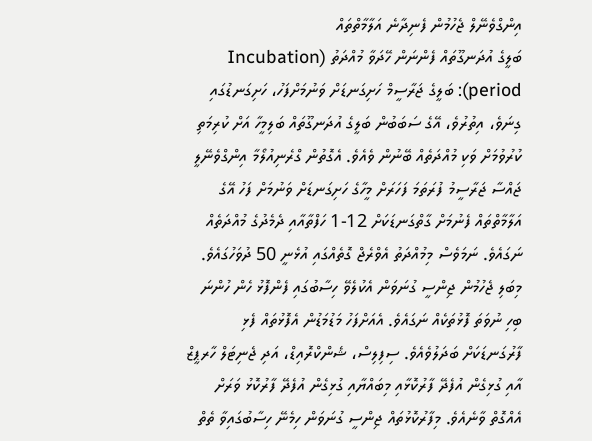އިންގްވެނޭލް ޖެހުމުން ފެނިދާނެ އަލާމާތްތައް
ބަލީގެ އުދަނގޫތައް ފެންނަން ހޭދަވާ މުއްދަތު (Incubation period): ބަލީގެ ޖަރާސީމް ހަށިގަނޑަށް ވަނުމަށްފަހު، ހަށިގަނޑުގައި ގިނަވެ، އިތުރުވެ، އޭގެ ސަބަބުން ބަލީގެ އުދަނގޫތައް ބަލިމީހާ އަށް ކުރިމަތި ކުރުވުމަށް ވަކި މުއްދަތެއް ބޭނުން ވެއެވެ. އެގޮތުން ގްރެނިއުލޯމާ އިންގްވެނޭލީ ޖައްސާ ޖަރާސީމު ފުރަތަމަ ފަހަރަށް މީހާގެ ހަށިގަނޑަށް ވަނުމަށް ފަހު އޭގެ އަލާމާތްތައް ފެނުމަށް ގާތްގަނޑަކަށް 12-1 ހަފްތާއާއި ދެމެދުގެ މުއްދަތެއް ނަގައެވެ. ނަމަވެސް މިމުއްދަތު އެވްރެޖް ގޮތެއްގައި އުޅެނީ 50 ދުވަހުގައެވެ.
މިބަލި ޖެހުމުން ޖިންސީ ގުނަވަން އެކުލެވޭ ހިސާބުގައި ފެންފޮޅު ހެން ހުންނަ ބިހި ނުވަތަ ފޮޅުތަކެއް ނަގައެވެ. އެއަށްފަހު މަޑުމަޑުން އެފޮޅުތައް ފެޅި ފާރުގަނޑަކަށް ބަދަލުވެއެވެ. ސިފިލިސް، ޝެންކްރޮއިޑް، އަދި ޖެނިޓަލް ހާރޕީޒް އާއި ގުޅިގެން އުފެދޭ ފާރުކޮޅާއި މިބައްޔާއި ގުޅިގެން އުފެދޭ ފާރުކޮޅު ވަރަށް އެއްގޮތް ވާނެއެވެ. މިފާރުކޮޅުތައް ޖިންސީ ގުނަވަން ހިމެނޭ ހިސާބުގައިވާ ތެތް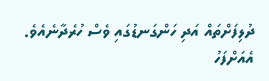ދުލިފަށްތައް އަދި ހަންގަނޑުގައި ވެސް ހުރެދާނެއެވެ. އެއަށްފަހު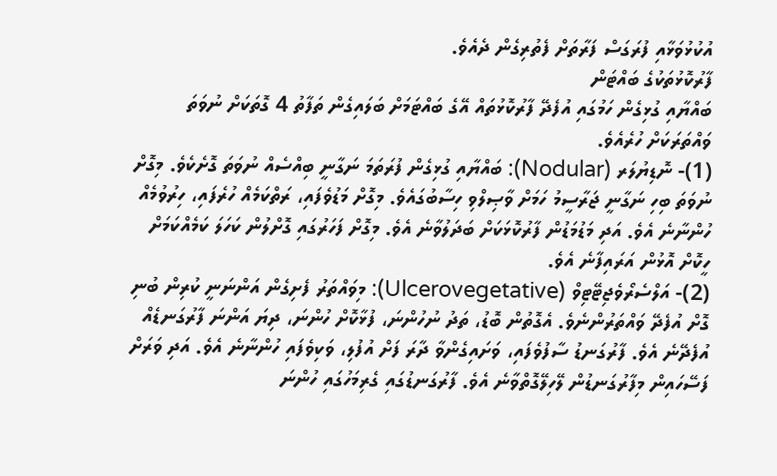އުކުޅުވަޅާއި ފުރަގަސް ފަރާތަށް ފެތުރިގެން ދެއެވެ.
ފާރުކޮޅުތަކުގެ ބައްޓަން
ބައްޔާއި ގުޅިގެން ހަމުގައި އުފެދޭ ފާރުކޮޅުތައް އޭގެ ބައްޓަމަށް ބަލައިގެން ތަފާތު 4 ގޮތަކަށް ނުވަތަ ވައްތަރަކަށް ހުރެއެވެ.
(1)- ނޮޑިޔުލަރ (Nodular): ބައްޔާއި ގުޅިގެން ފުރަތަމަ ނަގާނީ ބިއްސެއް ނުވަތަ ގޮށެކެވެ. މިގޮށް ނުވަތަ ބިހި ނަގާނީ ޖަރާސީމު ހަމަށް ވާޞިލްވި ހިސާބުގައެވެ. މިގޮށް މަޑުވެފައި، ރަތްކަމެއް ހުރެފައި، ހިރުވުމެއް ހުންނާނެ އެވެ. އަދި މަޑުމަޑުން ފާރުކޮޅަކަށް ބަދަލުވާނެ އެވެ. މިގޮށް ފަހަރުގައި ގޮށްލުން ކަހަލަ ކަމެއްކަމަށް ހީކޮށް އޮޅުން އަރައިފާނެ އެވެ.
(2)- އަލްސެރޯވެޖިޓޭޓިވް (Ulcerovegetative): މިވައްތަރު ފެށިގެން އަންނަނީ ކުރިން ބުނި ގޮށް އުފެދޭ ވައްތަރުންނެވެ. އެގޮތުން ބޮޑު، ތަދު ނުހުންނަ، ފުޅާކޮށް ހުންނަ، ދިޔަ އަންނަ ފާރުގަނޑެއް އުފެދޭނެ އެވެ. ފާރުގަނޑު ސާފުވެފައި، ވަށައިގެންވާ ދާރަ ފަށް އުފުލި، ވަކިވެފައި ހުންނާނެ އެވެ. އަދި ވަރަށް ފަސޭހައިން މިފާރުގަނޑުން ލޭހިލޭގޮތްވާނެ އެވެ. ފާރުގަނޑުގައި ގެރިމަހުގައި ހުންނަ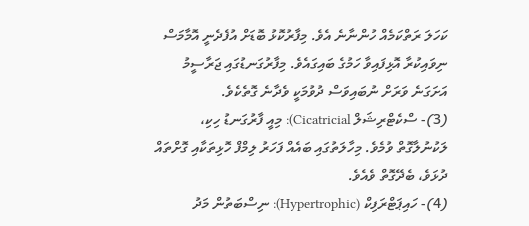ކަހަލަ ރަތްކަމެއް ހުންނާނެ އެވެ. މިފާރުކޮޅު ބޮޑަށް އުފެދެނީ އޮމާމަސް ނިވައިކުރާ އޮޅިފައިވާ ހަމުގެ ބައިގައެވެ. މިފާރުގަނޑުގައި ޖަރާސީމު އަށަގަނެ ވަރަށް ނުބައިވަސް ދުވުމަކީ ވެދާނެ ގޮތެކެވެ.
(3)- ސްކެޓްރިޝަލް Cicatricial): މިއީ ފާރުގަނޑު ހިކި، ލަކުނުލާގޮތް ވުމެވެ. މިހާލަތުގައި ބައެއް ފަހަރު ލިމްފް ހޮޅިތަކާއި ގޮށްތައް ދުޅަވެ، ބެދޭގޮތް ވެއެވެ.
(4)- ހައިޕަޓްރަފިކް (Hypertrophic): ނިސްބަތުން މަދު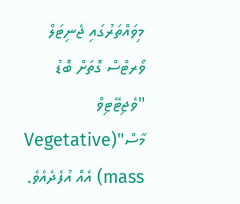މިވައްތަރުގައި ޖެނިޓަލް ވޯރޓްސް ގޮތަށް ބޮޑު "ވެޖިޓޭޓިވް މާސް"(Vegetative mass) އެއް އުފެދެއެވެ.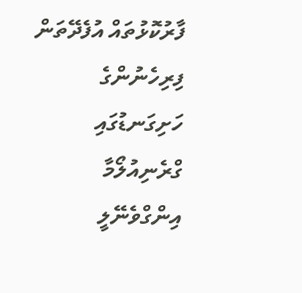ފާރުކޮޅުތައް އުފެދޭތަން
ފިރިހެނުންގެ ހަށިގަނޑުގައި ގްރެނިއުލޯމާ އިންގްވެނޭލީ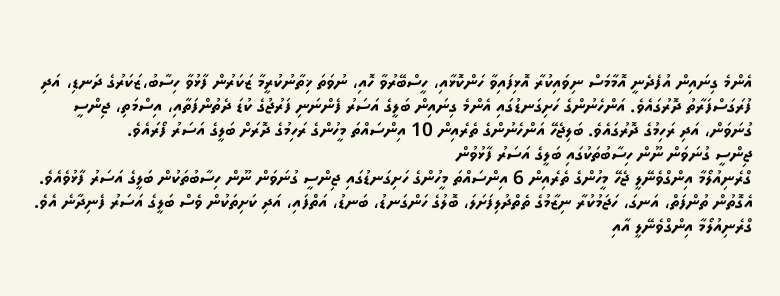އެންމެ ގިނައިން އުފެދެނީ އޮމާމަސް ނިވައިކުރާ އޮޅިފައިވާ ހަންކޮޅާއި، ހީސްބޭރުވާ ހޮއި، ނުވަތަ ޚިތާނުކުރީމާ ޒަކަރުން ފާޅުވާ ހިސާބު،ޒަކަރުގެ ދަނޑި، އަދި ފުރަގަސްފަރާތު ދޮރުގައެވެ. އަންހެނުންގެ ހަށިގަނޑުގައި އެންމެ ގިނައިން ބަލީގެ އަސަރު ފެންނަނި ފަރުޖުގެ ކުޑަ ދެތުންފަތާއި، އިސްމަތި، ޖިންސީ ގުނަވަން، އަދި ރަހިމުގެ ދޮރުގައެވެ. ބަލިޖެހޭ އަންހެނުންގެ ތެރެއިން 10 އިންސައްތަ މީހުންގެ ރަހިމުގެ ދޮރަށް ބަލީގެ އަސަރު ފޯރައެވެ.
ޖިންސީ ގުނަވަން ނޫން ހިސާބުތަކުގައި ބަލީގެ އަސަރު ފާޅުވުން
ގްރެނިއުލޯމާ އިންގްވެނޭލީ ޖެހޭ މީހުންގެ ތެރެއިން 6 އިންސައްތަ މީހުންގެ ހަށިގަނޑުގައި ޖިންސީ ގުނަވަން ނޫން ހިސާބުތަކުން ބަލީގެ އަސަރު ފާޅުވެއެވެ. އެގޮތުން ތުންފަތް، އަނގަ، ހަޖަމުކުރާ ނިޒާމުގެ ތެތްދުލިފަށަލަ، ބޮލުގެ ހަންގަނޑު، ބަނޑު، އަތްފައި، އަދި ކަށިތަކުން ވެސް ބަލީގެ އަސަރު ފެނިދާނެ އެވެ.
ގްރެނިއުލޯމާ އިންގްވެނޭލީ އާއި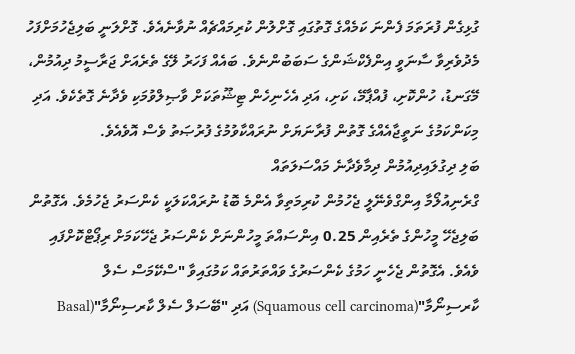ގުޅިގެން ފުރަތަމަ ފެންނަ ކަމެއްގެ ގޮތުގައި ގޮށްލުން ކުރިމައްޗެއް ނުވާނެއެވެ. ގޮށްލަނީ ބަލިޖެހުމަށްފަހު މެދުވެރިވާ ސާނަވީ އިންފެކްޝަންގެ ސަބަބުންނެވެ. ބައެއް ފަހަރު ލޭގެ ތެރެއަށް ޖަރާސީމު ދިއުމުން، މޭގަނޑު، ހުންކޮށި، ފުއްޕާމޭ، ކަށި، އަދި އެހެނިހެން ޓިޝޫތަކަށް ވާޞިލްވުމަކި ވެދާނެ ގޮތެކެވެ. އަދި މިކަންކަމުގެ ނަތީޖާއެއްގެ ގޮތުން ފުރާނަޔަށް ނުރައްކާވުމުގެ ފުރުޞަތު ވެސް އޮވެއެވެ.
ބަލި ދިގުލައިދިއުމުން ދިމާވެދާނެ މައްސަލަތައް
ގްރެނިއުލޯމާ އިންގްވެނޭލީ ޖެހުމުން ކުރިމަތިވާ އެންމެ ބޮޑު ނުރައްކަލަކީ ކެންސަރު ޖެހުމެވެ. އެގޮތުން ބަލިޖެހޭ މީހުންގެ ތެރެއިން 0.25 އިންސައްތަ މީހުންނަށް ކެންސަރު ޖެހޭކަމަށް ރިޕޯޓްކޮށްފައި ވެއެވެ. އެގޮތުން ޖެހެނީ ހަމުގެ ކެންސަރުގެ ވައްތަރުތައް ކަމުގައިވާ "ސްކޭމަސް ސެލް ކާރސިނޯމާ"(Squamous cell carcinoma) އަދި "ބޭސަލް ސެލް ކާރސިނޯމާ"(Basal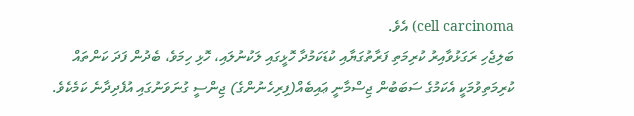cell carcinoma) އެވެ.
ބަލިޖެހި ރަގަޅުވާއިރު ކުރިމަތި ފަރާތުގަޔާއި ކުޑަކަމުދާ ހޮޅީގައި ލަކުނުލައި، ހޮޅި ހިމަވެ، ބެދުން ފަދަ ކަންތައް ކުރިމަތިވުމަކީ އެކަމުގެ ސަބަބުން ޖިސްމާނީ ޢައިބެއް(ފިރިހެނުންގެ) ޖިންސީ ގުނަވަނުގައި އުފެދިދާނެ ކަމެކެވެ.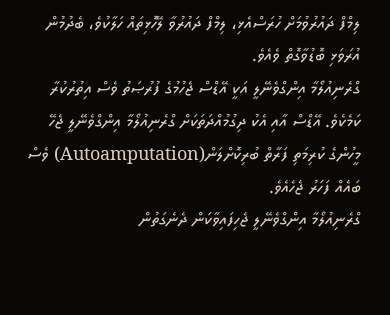ލިމްފް ދައުރުވުމަށް ހުރަސްއެޅި، ލިމްފް ދައުރުވާ ލޭހޮޅިތައް ހަލާކުވެ، ބެދުމުން އުރަވަޅި ބޮޑުވާގޮތް ވެއެވެ.
ގްރެނިއުލޯމާ އިންގްވެނޭލީ އަކީ އޭޑްސް ޖެހުމުގެ ފުރުޞަތު ވެސް އިތުރުކުރާ ކަމެކެވެ. އޭޑްސް އާއި އެކު ދިގުމުއްދަތަކަށް ގްރެނިއުލޯމާ އިންގްވެނޭލީ ޖެހޭ މީހުންގެ ކުރިމަތި ފަރާތް ބުރިކޮށްލަން(Autoamputation) ވެސް ބައެއް ފަހަރު ޖެހެއެވެ.
ގްރެނިއުލޯމާ އިންގްވެނޭލީ ޖެހިފައިވާކަން ދެނެގަތުން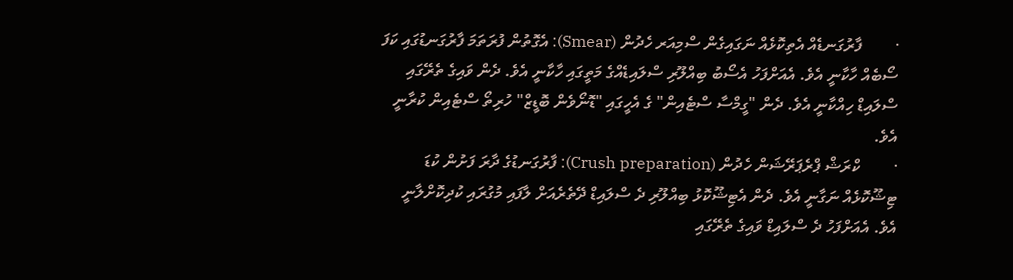·        ފާރުގަނޑެއް އެތިކޮޅެއް ނަގައިގެން ސްމިއަރ ހެދުން (Smear): އެގޮތުން ފުރަތަމަ ފާރުގަނޑުގައި ކަފަ ސޯބެއް ހާކާނީ އެވެ. އެއަށްފަހު އެސޯބު ބިއްލޫރި ސްލައިޑެއްގެ މަތީގައި ހާކާނީ އެވެ. ދެން ވައިގެ ތެރޭގައި ސްލައިޑް ހިއްކާނީ އެވެ. ދެން "ގީމްސާ ސްޓެއިން" ގެ އެހީގައި "ޑޮނޯވެން ބޮޑީޒް" ހުރިތޯ ސްޓެއިން ކުރާނީ އެވެ.
·        ކްރަޝް ޕްރެޕަރޭޝަން ހެދުން (Crush preparation): ފާރުގަނޑުގެ ދާރަ ފަށުން ކުޑަ ޓިޝޫކޮޅެއް ނަގާނީ އެވެ. ދެން އެޓިޝޫކޮޅު ބިއްލޫރި ދެ ސްލައިޑް ދޭތެރެއަށް ލާފައި މުގުރައި ކުދިކޮށްލާނީ އެވެ. އެއަށްފަހު ދެ ސްލައިޑް ވައިގެ ތެރޭގައި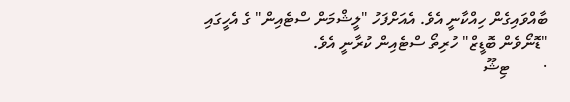ބާއްވައިގެން ހިއްކާނީ އެވެ. އެއަށްފަހު "ލީޝްމަން ސްޓެއިން" ގެ އެހީގައި "ޑޮނޯވެން ބޮޑީޒް" ހުރިތޯ ސްޓެއިން ކުރާނީ އެވެ.
·        ޓިޝޫ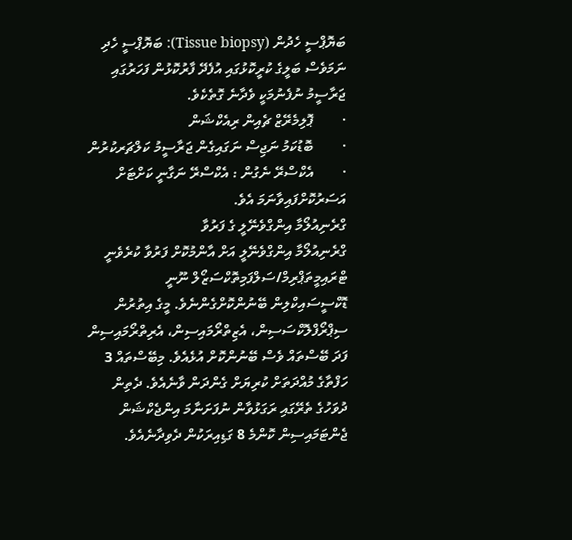ބަޔޮޕްސީ ހެދުން (Tissue biopsy): ބަޔޮޕްސީ ހެދި ނަމަވެސް ބަލީގެ ކުރީކޮޅުގައި އުފެދޭ ފާރުކޮޅުން ފަހަރުގައި ޖަރާސީމު ނުފެނުމަކީ ވެދާނެ ގޮތެކެވެ.
·        ޕޮލިމެރޭޒް ޗެއިން ރިއެކްޝަން
·        ބޮޑުކަމު ނަޖިސް ނަގައިގެން ޖަރާސީމު ކަލްޗަރކުރުން
·        އެކްސްރޭ ނެގުން : އެކްސްރޭ ނަގާނީ ކަށްޓަށް އަސަރުކޮށްފައިވާނަމަ އެވެ.
ގްރެނިއުލޯމާ އިންގްވެނޭލީ ގެ ފަރުވާ
ގްރެނިއުލޯމާ އިންގްވެނޭލީ އަށް އާންމުކޮށް ފަރުވާ ކުރެވެނީ ޓްރައިމީތަޕްރިމް/ސަލްފަމިތޮކްސަޒޯލް ނޫނީ ޑޮކްސީސައިކްލިން ބޭނުންކޮށްގެންނެވެ. މީގެ އިތުރުން ސިޕްރޯފްލޮކްސަސިން، އެޒިތްރޯމައިސިން، އެރިތްރޯމައިސިން ފަދަ ބޭސްތައް ވެސް ބޭނުންކޮށް އުޅެއެވެ. މިބޭސްތައް 3 ހަފްތާގެ މުއްދަތަށް ކުރިޔަށް ގެންދަން ވާނެއެވެ. ދެތިން ދުވަހުގެ ތެރޭގައި ރަގަޅުވާން ނުފަށަނާމަ އިންޖެކްޝަން ޖެންޓަމައިސިން ކޮންމެ 8 ގަޑިއިރަކުން ދެވިދާނެއެވެ.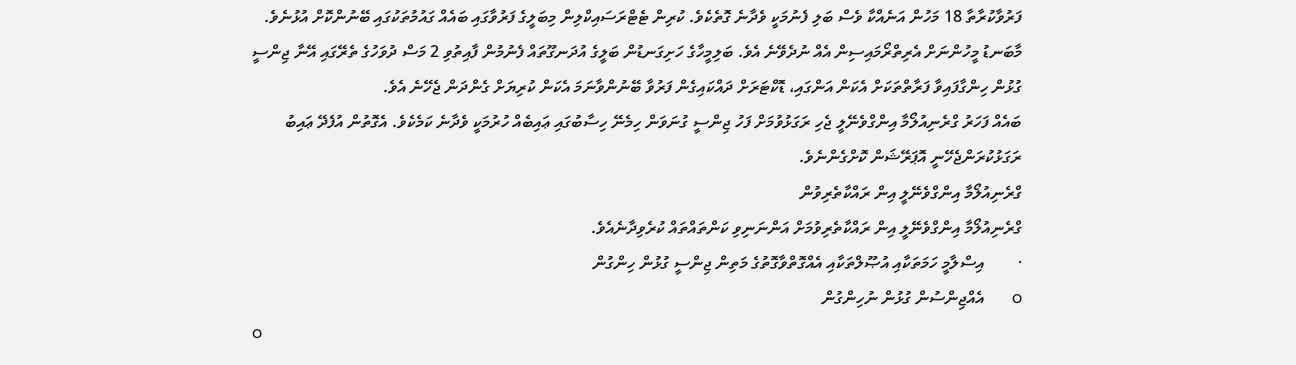ފަރުވާކުރާތާ 18 މަހުން އަނެއްކާ ވެސް ބަލި ފެނުމަކީ ވެދާނެ ގޮތެކެވެ. ކުރިން ޓެޓްރަސައިކްލިން މިބަލީގެ ފަރުވާގައި ބައެއް ގައުމުތަކުގައި ބޭނުންކޮށް އުޅުނެވެ. މާބަނޑު މީހުންނަށް އެރިތްރޯމައިސިން އެއް ނުދެވޭނެ އެވެ. ބަލިމީހާގެ ހަށިގަނޑުން ބަލީގެ އުދަނގޫތައް ފެނުމުން ފާއިތުވި 2 މަސް ދުވަހުގެ ތެރޭގައި އޭނާ ޖިންސީ ގުޅުން ހިންގާފައިވާ ފަރާތްތަކަށް އެކަން އަންގައި، ޑޮކްޓަރަށް ދައްކައިގެން ފަރުވާ ބޭނުންވާނަމަ އެކަން ކުރިޔަށް ގެންދަން ޖެހޭނެ އެވެ.
ބައެއް ފަހަރު ގްރެނިއުލޯމާ އިންގްވެނޭލީ ޖެހި ރަގަޅުވުމަށް ފަހު ޖިންސީ ގުނަވަން ހިމެނޭ ހިސާބުގައި ޢައިބެއް ހުރުމަކީ ވެދާނެ ކަމެކެވެ. އެގޮތުން އުފެދޭ ޢައިބު ރަގަޅުކުރަންޖެހޭނީ އޮޕަރޭޝަން ކޮށްގެންނެވެ.
ގްރެނިއުލޯމާ އިންގްވެނޭލީ އިން ރައްކާތެރިވުން
ގްރެނިއުލޯމާ އިންގްވެނޭލީ އިން ރައްކާތެރިވުމަށް އަންނަނިވި ކަންތައްތައް ކުރެވިދާނެއެވެ.
·        އިސްލާމީ ހަމަތަކާއި އުޞޫލްތަކާއި އެއްގޮތްވާގޮތުގެ މަތިން ޖިންސީ ގުޅުން ހިންގުން
o       އެއްޖިންސުން ގުޅުން ނުހިންގުން
o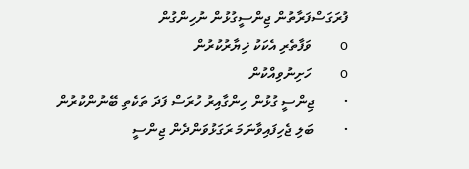ފުރަގަސްފަރާތުން ޖިންސީގުޅުން ނުހިންގުން
o       ވަފާތެރި އެކަކު ޚިޔާރުކުރުން
o       ހަށިނުވިއްކުން
·        ޖިންސީ ގުޅުން ހިންގާއިރު ހުރަސް ފަދަ ތަކެތި ބޭނުންކުރުން
·        ބަލި ޖެހިފައިވާނަމަ ރަގަޅުވަންދެން ޖިންސީ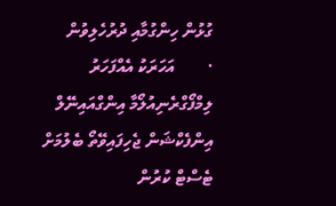ގުޅުން ހިންގުމާއި ދުރުހެލިވުން
·        އަހަރަކު އެއްފަހަރު ލިމްފޯގްރެނިއުލޯމާ އިންގްއައިނޭލް އިންފެކްޝަން ޖެހިފައިވޭތޯ ބެލުމަށް ޓެސްޓް ކުރުން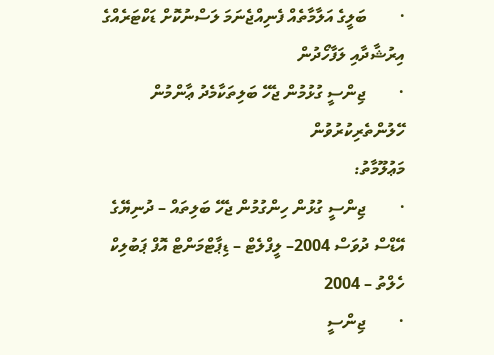·        ބަލީގެ އަލާމާތެއް ފެނިއްޖެނަމަ ލަސްނުކޮށް ޑަކްޓަރެއްގެ އިރުޝާދާއި ލަފާހޯދުން
·        ޖިންސީ ގުޅުމުން ޖެހޭ ބަލިތަކާމެދު ޢާންމުން ހޭލުންތެރިކުރުވުން
މަޢުލޫމާތު:
·        ޖިންސީ ގުޅުން ހިންގުމުން ޖެހޭ ބަލިތައް – ދުނިޔޭގެ އޭޑްސް ދުވަސް 2004– ލީފްލެޓް – ޑިޕާޓްމަންޓް އޮފް ޕަބުލިކް ހެލްތު – 2004
·        ޖިންސީ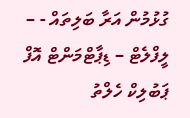ގުޅުމުން އަރާ ބަލިތައް - – ލީފްލެޓް – ޑިޕާޓްމަންޓް އޮފް ޕަބުލިކް ހެލްތު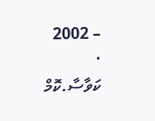– 2002
·        ކަވާސާ.ކޮމް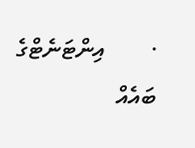·        އިންޓަނެޓްގެ ބައެއް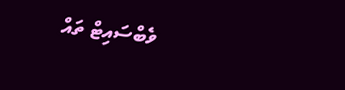ވެބްސައިޓް ތައް